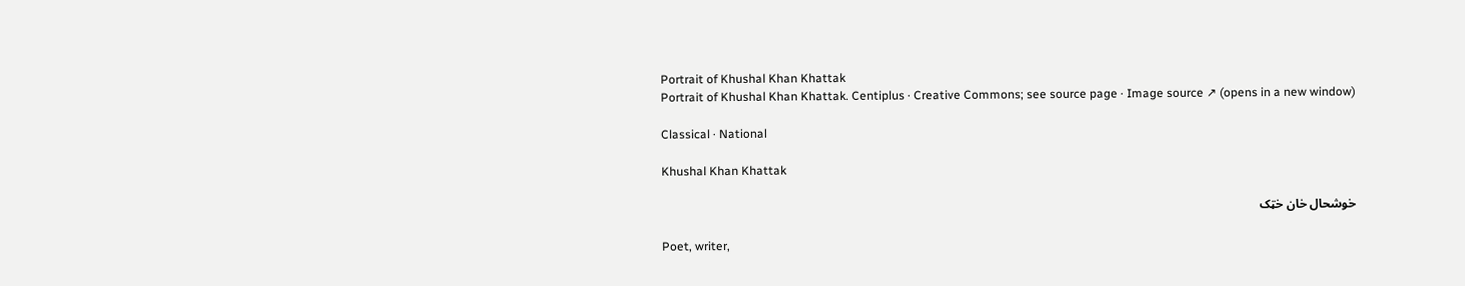Portrait of Khushal Khan Khattak
Portrait of Khushal Khan Khattak. Centiplus · Creative Commons; see source page · Image source ↗ (opens in a new window)

Classical · National

Khushal Khan Khattak

خوشحال خان خټک

Poet, writer,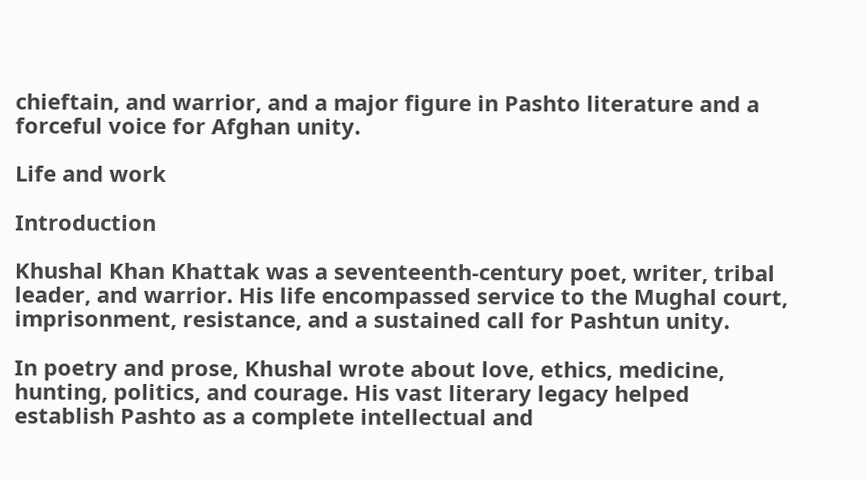chieftain, and warrior, and a major figure in Pashto literature and a forceful voice for Afghan unity.

Life and work

Introduction

Khushal Khan Khattak was a seventeenth-century poet, writer, tribal leader, and warrior. His life encompassed service to the Mughal court, imprisonment, resistance, and a sustained call for Pashtun unity.

In poetry and prose, Khushal wrote about love, ethics, medicine, hunting, politics, and courage. His vast literary legacy helped establish Pashto as a complete intellectual and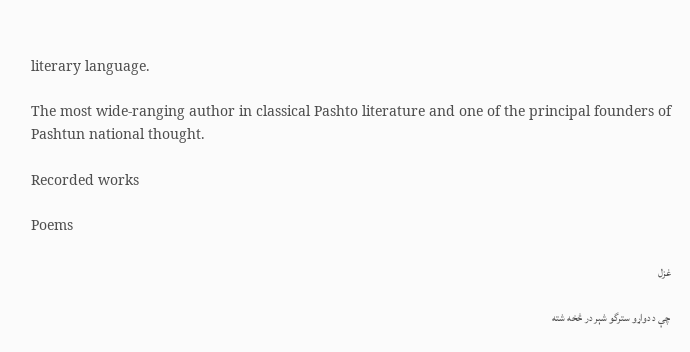literary language.

The most wide-ranging author in classical Pashto literature and one of the principal founders of Pashtun national thought.

Recorded works

Poems

غزل

چې د دواړو سترگو شېر در څخه شته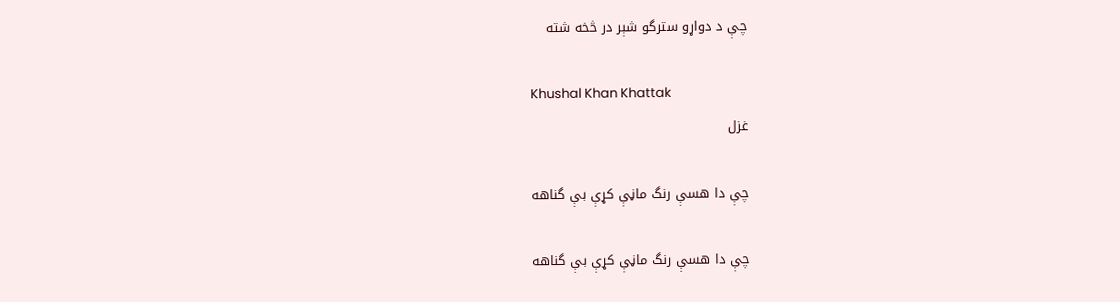چې د دواړو سترگو شېر در څخه شته

Khushal Khan Khattak
غزل

چې دا هسې رنگ ماڼې کړې بې گناهه

چې دا هسې رنگ ماڼې کړې بې گناهه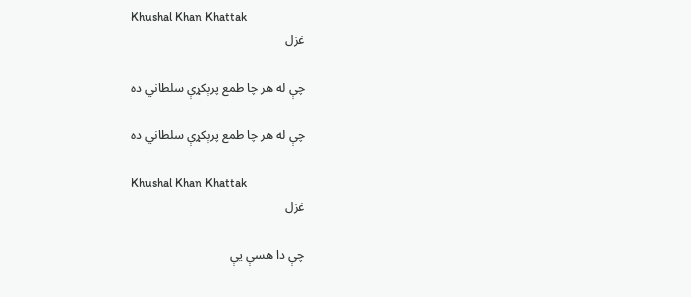Khushal Khan Khattak
غزل

چې له هر چا طمع پرېکړې سلطاني ده

چې له هر چا طمع پرېکړې سلطاني ده

Khushal Khan Khattak
غزل

چې دا هسې يې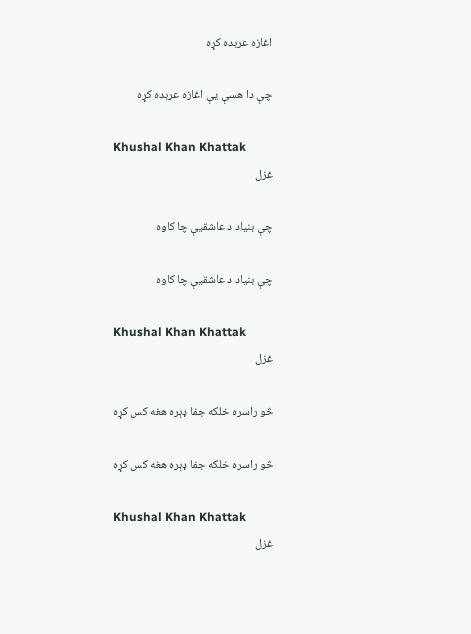اغازه عربده کړه

چې دا هسې يې اغازه عربده کړه

Khushal Khan Khattak
غزل

چې بنياد د عاشقيې چا کاوه

چې بنياد د عاشقيې چا کاوه

Khushal Khan Khattak
غزل

څو راسره خلکه جفا ډېره هغه کس کړه

څو راسره خلکه جفا ډېره هغه کس کړه

Khushal Khan Khattak
غزل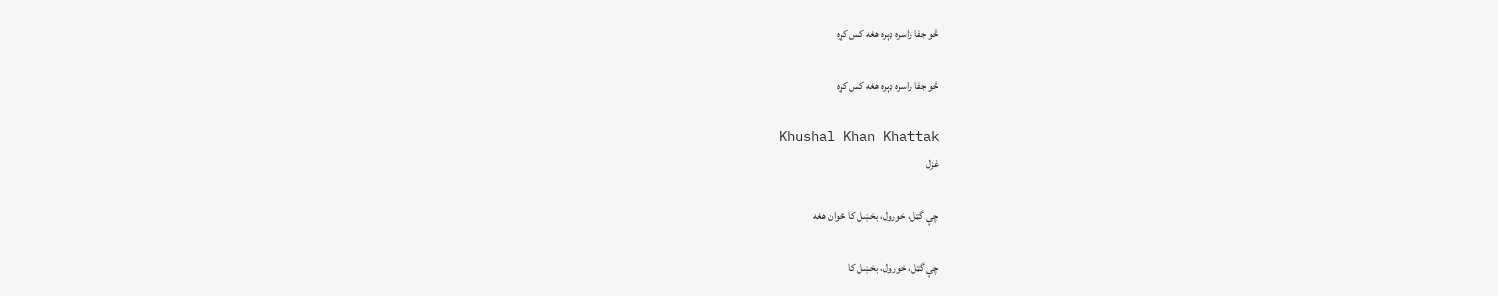څو جفا راسره ډېره هغه کس کړه

څو جفا راسره ډېره هغه کس کړه

Khushal Khan Khattak
غزل

چې گټل، خورول، بخښل کا ځوان هغه

چې گټل، خورول، بخښل کا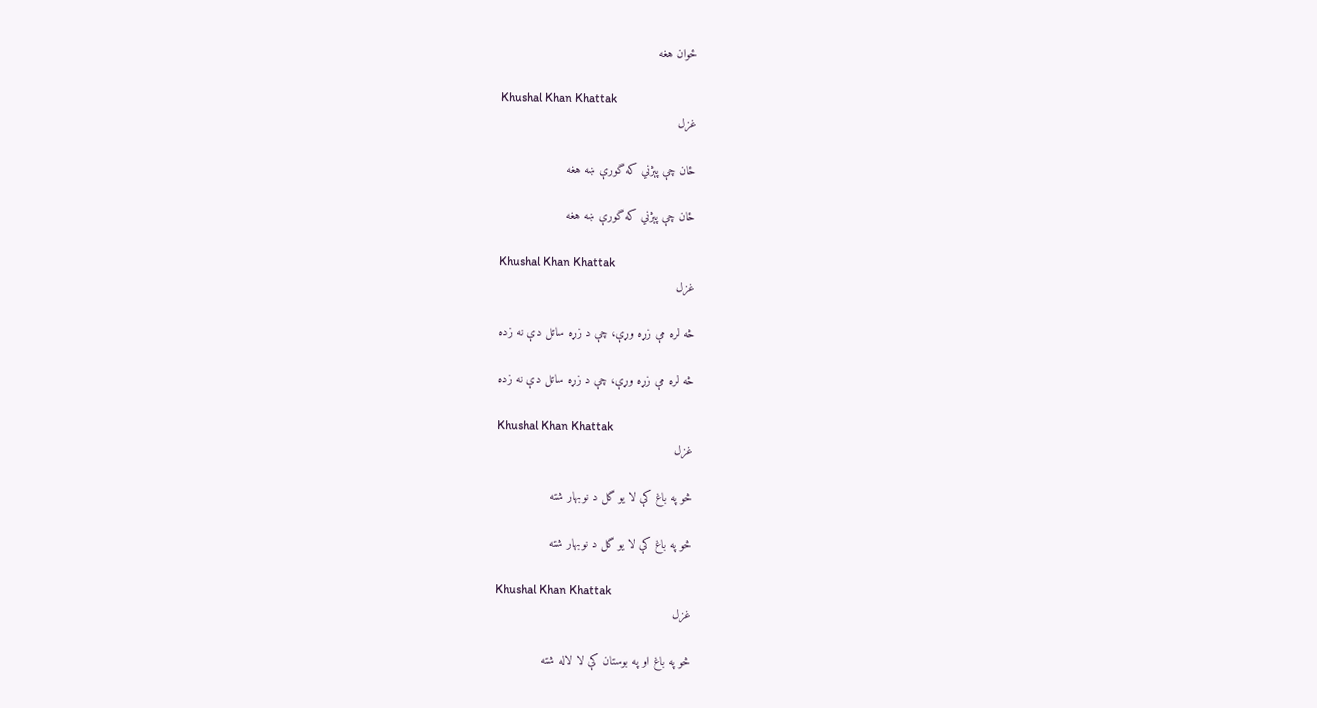ځوان هغه

Khushal Khan Khattak
غزل

ځان چې پېژني که گورې ښه هغه

ځان چې پېژني که گورې ښه هغه

Khushal Khan Khattak
غزل

څه لره مې زړه وړې، چې د زړه ساتل دې نه زده

څه لره مې زړه وړې، چې د زړه ساتل دې نه زده

Khushal Khan Khattak
غزل

څو په باغ کې لا يو گل د نوبهار شته

څو په باغ کې لا يو گل د نوبهار شته

Khushal Khan Khattak
غزل

څو په باغ او په بوستان کې لا لاله شته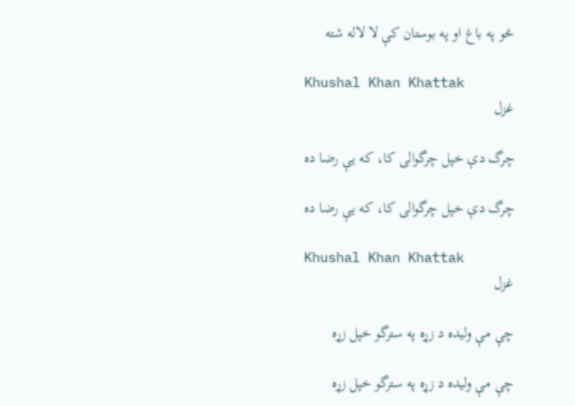څو په باغ او په بوستان کې لا لاله شته

Khushal Khan Khattak
غزل

چرگ دې خپل چرگوالی کا، که يې رضا ده

چرگ دې خپل چرگوالی کا، که يې رضا ده

Khushal Khan Khattak
غزل

چې مې وليده د زړه په سترگو خپل زړه

چې مې وليده د زړه په سترگو خپل زړه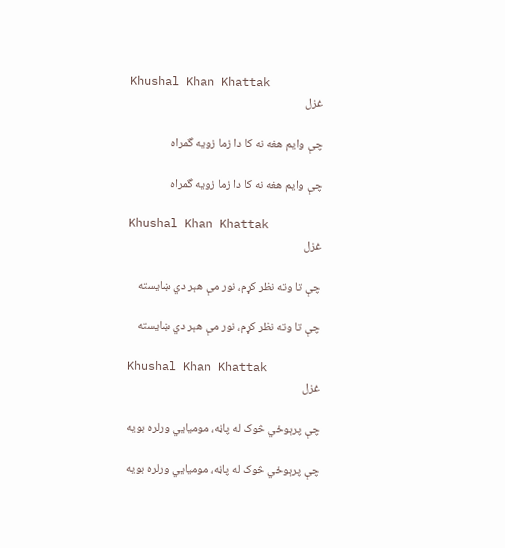Khushal Khan Khattak
غزل

چې وايم هغه نه کا دا زما زويه گمراه

چې وايم هغه نه کا دا زما زويه گمراه

Khushal Khan Khattak
غزل

چې تا وته نظر کړم، نور مې هېر دي ښايسته

چې تا وته نظر کړم، نور مې هېر دي ښايسته

Khushal Khan Khattak
غزل

چې پرېوځي څوک له پاڼه، موميايي ورلره بويه

چې پرېوځي څوک له پاڼه، موميايي ورلره بويه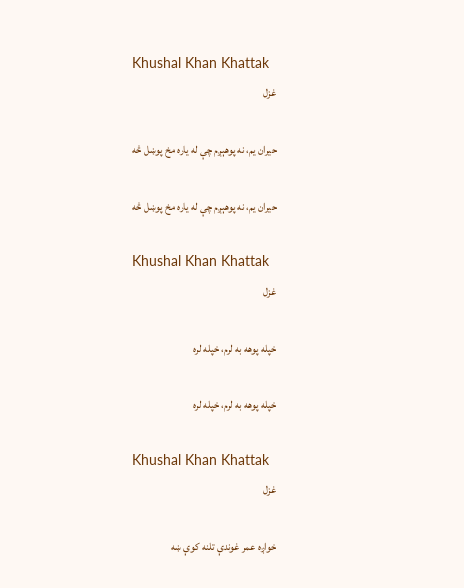Khushal Khan Khattak
غزل

حيران يم، نه پوهېږم چې له ياره مخ پوښل څه

حيران يم، نه پوهېږم چې له ياره مخ پوښل څه

Khushal Khan Khattak
غزل

خپله پوهه به لرم، خپله لره

خپله پوهه به لرم، خپله لره

Khushal Khan Khattak
غزل

خواږه عمر غوندې تلنه کوې ښه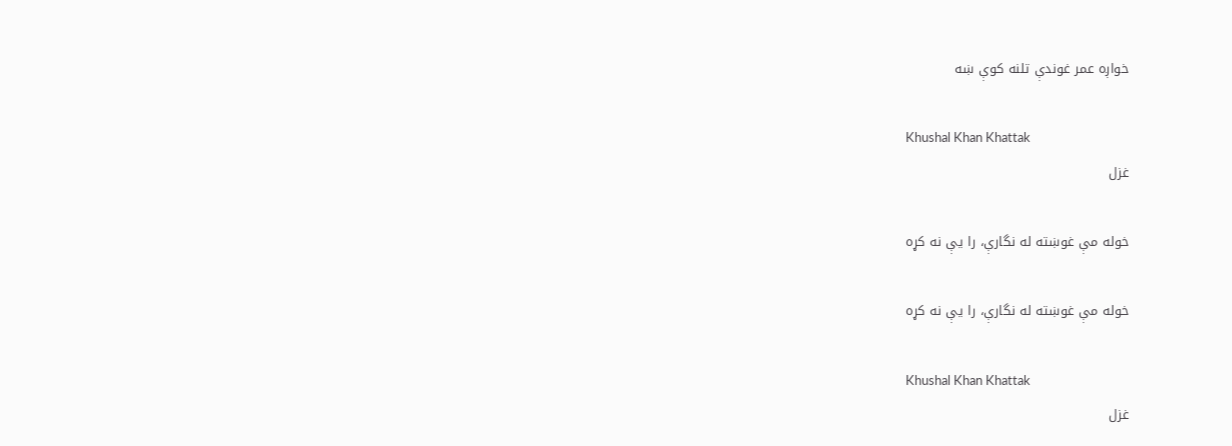خواږه عمر غوندې تلنه کوې ښه

Khushal Khan Khattak
غزل

خوله مې غوښته له نگارې، را يې نه کړه

خوله مې غوښته له نگارې، را يې نه کړه

Khushal Khan Khattak
غزل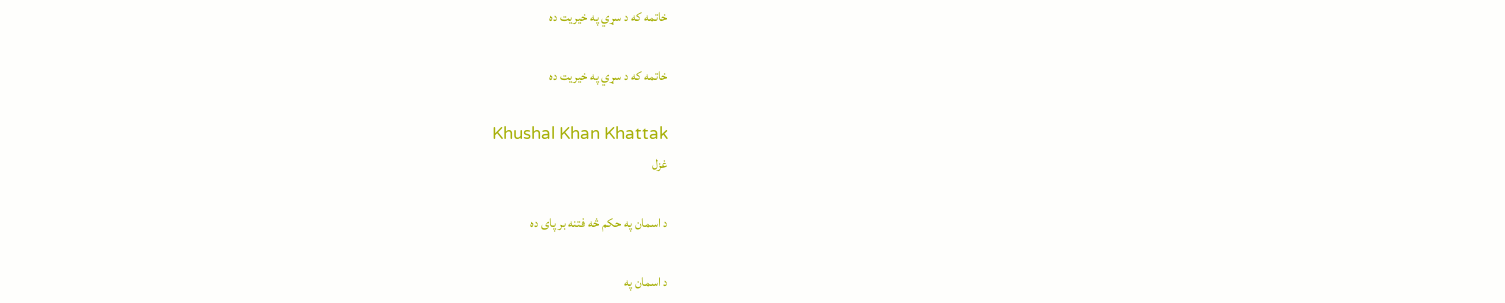خاتمه که د سړي په خيريت ده

خاتمه که د سړي په خيريت ده

Khushal Khan Khattak
غزل

د اسمان په حکم څه فتنه بر پای ده

د اسمان په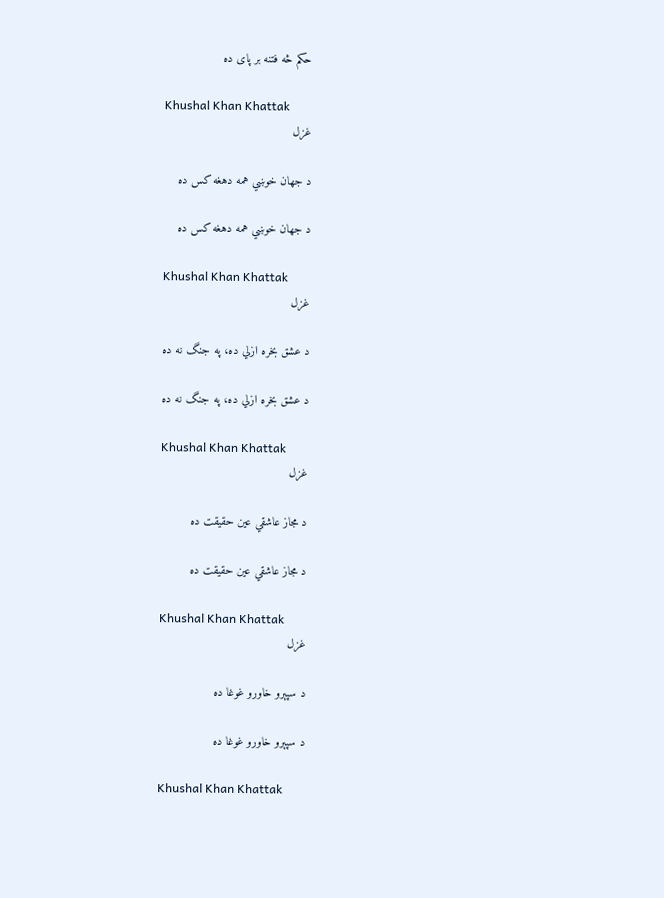حکم څه فتنه بر پای ده

Khushal Khan Khattak
غزل

د جهان خوښي همه دهغه کس ده

د جهان خوښي همه دهغه کس ده

Khushal Khan Khattak
غزل

د عشق بخره ازلي ده، په جنگ نه ده

د عشق بخره ازلي ده، په جنگ نه ده

Khushal Khan Khattak
غزل

د مجاز عاشقي عين حقيقت ده

د مجاز عاشقي عين حقيقت ده

Khushal Khan Khattak
غزل

د سپېرو خاورو غوغا ده

د سپېرو خاورو غوغا ده

Khushal Khan Khattak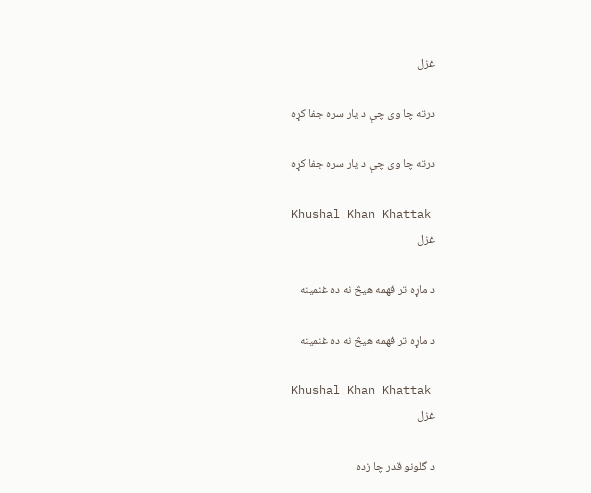غزل

درته چا وی چې د يار سره جفا کړه

درته چا وی چې د يار سره جفا کړه

Khushal Khan Khattak
غزل

د ماړه تر فهمه هيڅ نه ده غنمينه

د ماړه تر فهمه هيڅ نه ده غنمينه

Khushal Khan Khattak
غزل

د گلونو قدر چا زده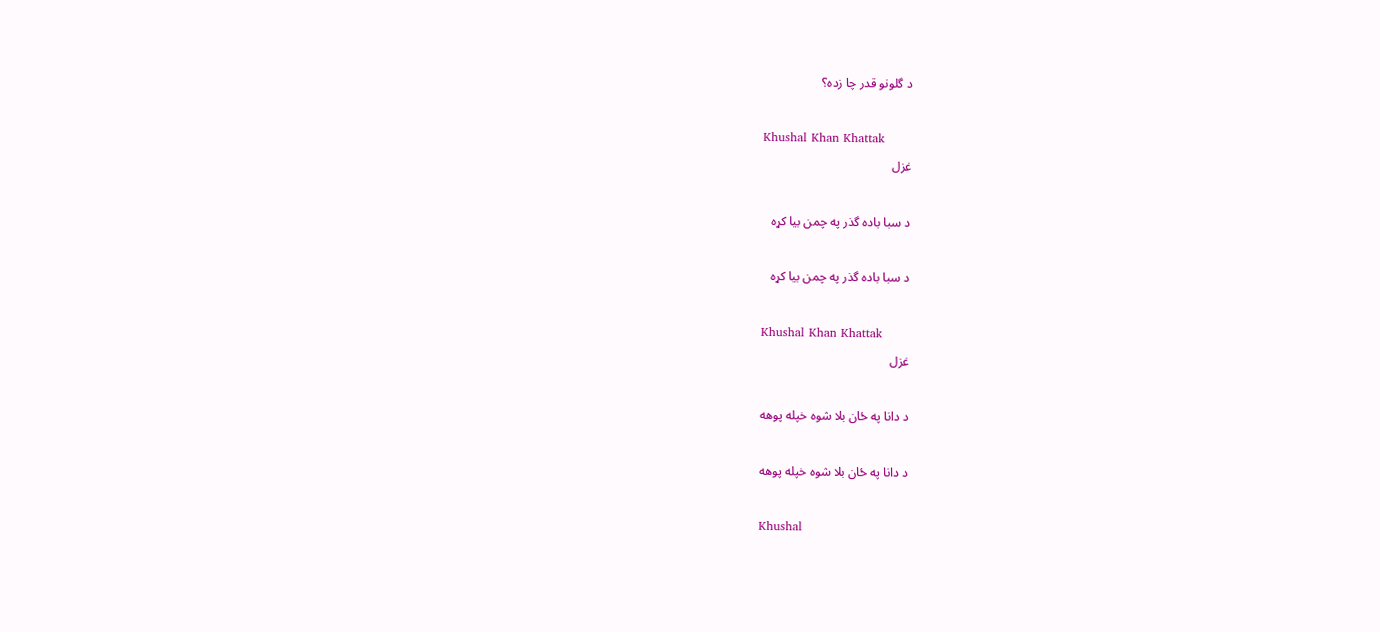د گلونو قدر چا زده؟

Khushal Khan Khattak
غزل

د سبا باده گذر په چمن بيا کړه

د سبا باده گذر په چمن بيا کړه

Khushal Khan Khattak
غزل

د دانا په ځان بلا شوه خپله پوهه

د دانا په ځان بلا شوه خپله پوهه

Khushal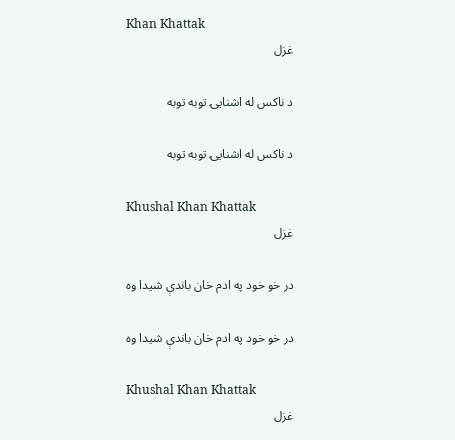Khan Khattak
غزل

د ناکس له اشنايۍ توبه توبه

د ناکس له اشنايۍ توبه توبه

Khushal Khan Khattak
غزل

در خو خود په ادم خان باندې شيدا وه

در خو خود په ادم خان باندې شيدا وه

Khushal Khan Khattak
غزل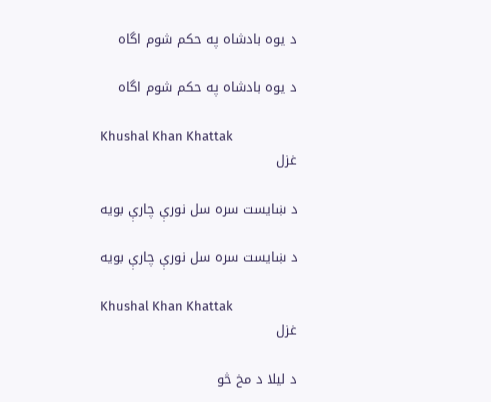د يوه بادشاه په حکم شوم اگاه

د يوه بادشاه په حکم شوم اگاه

Khushal Khan Khattak
غزل

د ښايست سره سل نورې چارې بويه

د ښايست سره سل نورې چارې بويه

Khushal Khan Khattak
غزل

د ليلا د مخ څو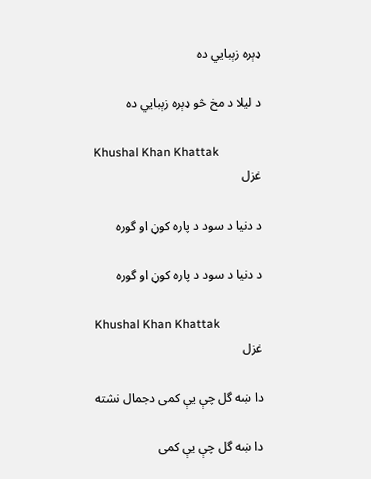ډېره زېبايي ده

د ليلا د مخ څو ډېره زېبايي ده

Khushal Khan Khattak
غزل

د دنيا د سود د پاره کوڼ او گوره

د دنيا د سود د پاره کوڼ او گوره

Khushal Khan Khattak
غزل

دا ښه گل چې يې کمی دجمال نشته

دا ښه گل چې يې کمی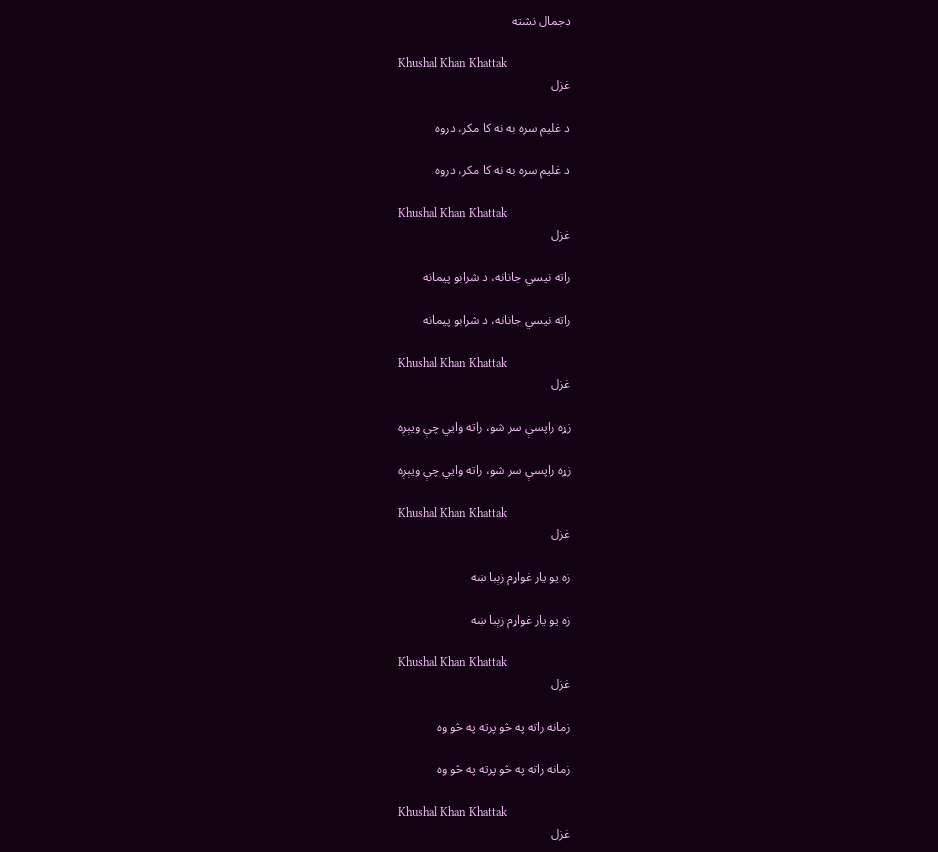دجمال نشته

Khushal Khan Khattak
غزل

د غليم سره به نه کا مکر، دروه

د غليم سره به نه کا مکر، دروه

Khushal Khan Khattak
غزل

راته نيسي جانانه، د شرابو پيمانه

راته نيسي جانانه، د شرابو پيمانه

Khushal Khan Khattak
غزل

زړه راپسې سر شو، راته وايي چې ويېږه

زړه راپسې سر شو، راته وايي چې ويېږه

Khushal Khan Khattak
غزل

زه يو يار غواړم زېبا ښه

زه يو يار غواړم زېبا ښه

Khushal Khan Khattak
غزل

زمانه راته په څو پرته په څو وه

زمانه راته په څو پرته په څو وه

Khushal Khan Khattak
غزل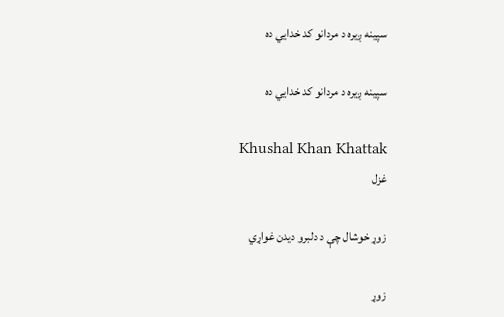سپينه ږيره د مردانو کد خدايي ده

سپينه ږيره د مردانو کد خدايي ده

Khushal Khan Khattak
غزل

زوړ خوشال چې د دلبرو ديدن غواړي

زوړ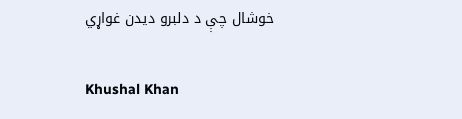خوشال چې د دلبرو ديدن غواړي

Khushal Khan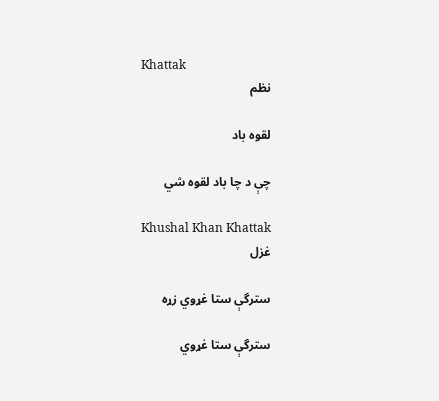Khattak
نظم

لقوه باد

چې د چا باد لقوه شي

Khushal Khan Khattak
غزل

سترگې ستا غړوي زړه

سترگې ستا غړوي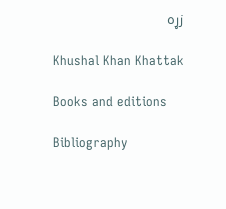زړه

Khushal Khan Khattak

Books and editions

Bibliography